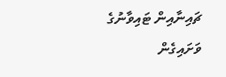ޗައިނާއިން ޓައިވާނުގެ ވަށައިގެން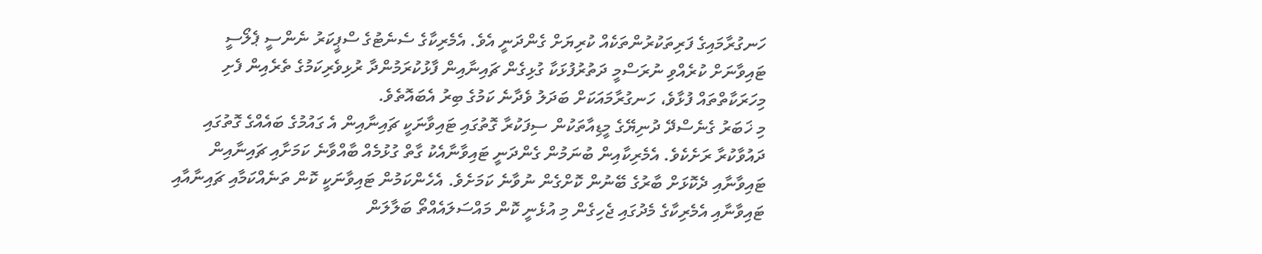ހަނގުރާމައިގެ ފަރިތަކުރުންތަކެއް ކުރިޔަށް ގެންދަނީ އެވެ. އެމެރިކާގެ ސެނެޓުގެ ސްޕީކަރު ނެންސީ ޕެލޯސީ ޓައިވާނަށް ކުރެއްވި ނުރަސްމީ ދަތުރުފުޅަކާ ގުޅިގެން ޗައިނާއިން ފާޅުކުރަމުންދާ ރުޅިވެރިކަމުގެ ތެރެއިން ފެށި މިހަރަކާތްތައް ފުޅާވެ، ހަނގުރާމައަކަށް ބަދަލު ވެދާނެ ކަމުގެ ބިރު އެބައޮތެވެ.
މި ޚަބަރު ގެނެސްދޭ ދުނިޔޭގެ މީޑިއާތަކުން ސިފަކުރާ ގޮތުގައި ޓައިވާނަކީ ޗައިނާއިން އެ ގައުމުގެ ބައެއްގެ ގޮތުގައި ދައުވާކުރާ ރަށެކެވެ. އެމެރިކާއިން ބުނަމުން ގެންދަނީ ޓައިވާނާއެކު ގާތް ގުޅުމެއް ބާއްވާނެ ކަމަށާއި ޗައިނާއިން ޓައިވާނާއި ދެކޮޅަށް ބާރުގެ ބޭނުން ކޮށްގެން ނުވާނެ ކަމަށެވެ. އެހެންކަމުން ޓައިވާނަކީ ކޮން ތަނެއްކަމާއި ޗައިނާއާއި ޓައިވާނާއި އެމެރިކާގެ މެދުގައި ޖެހިގެން މި އުޅެނީ ކޮން މައްސަލައެއްތޯ ބަލާލަން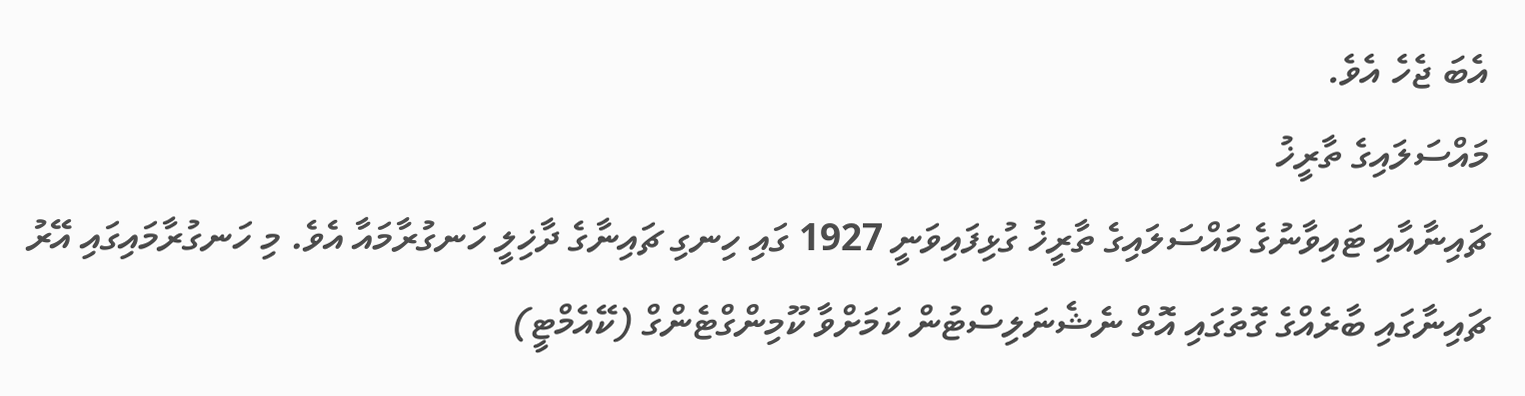އެބަ ޖެހެ އެވެ.
މައްސަލައިގެ ތާރީޚު
ޗައިނާއާއި ޓައިވާނުގެ މައްސަލައިގެ ތާރީޚު ގުޅިފައިވަނީ 1927 ގައި ހިނގި ޗައިނާގެ ދާޚިލީ ހަނގުރާމައާ އެވެ. މި ހަނގުރާމައިގައި އޭރު ޗައިނާގައި ބާރެއްގެ ގޮތުގައި އޮތް ނެޝެނަލިސްޓުން ކަމަށްވާ ކޫމިންގްޓެންގް (ކޭއެމްޓީ)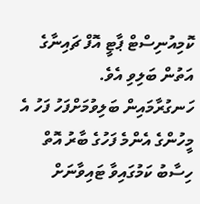ކޮމިއުނިސްޓް ޕާޓީ އޮފް ޗައިނާގެ އަތުން ބަލިވި އެވެ.
ހަނގުރާމައިން ބަލިވުމަށްފަހު ފަހު އެ މީހުންގެ އެންމެ ފަހުގެ ބާރު އޮތް ހިސާބު ކަމުގައިވާ ޓައިވާނަށް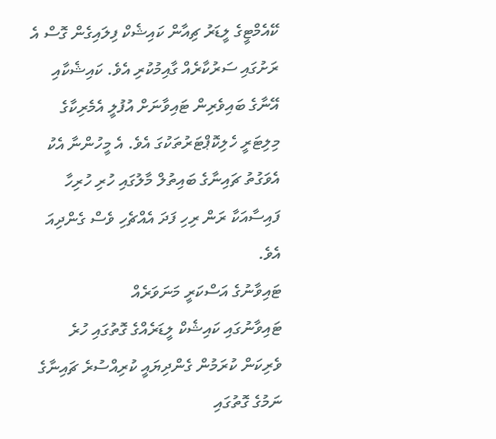ކޭއެމްޓީގެ ލީޑަރު ޗިއާން ކައިޝެކް ފިލައިގެން ގޮސް އެ ރަށުގައި ސަރުކާރެއް ގާއިމުކުރި އެވެ. ކައިޝެކާއި އޭނާގެ ބައިވެރިން ޓައިވާނަށް އުފުލީ އެމެރިކާގެ މިލިޓަރީ ހެލިކޮޕްޓަރުތަކުގަ އެވެ. އެ މީހުންނާ އެކު އެވަގުތު ޗައިނާގެ ބައިތުލް މާލުގައި ހުރި ހުރިހާ ފައިސާއަކާ ރަން ރިހި ފަދަ އެއްޗެހި ވެސް ގެންދިއަ އެވެ.
ޓައިވާނުގެ އަސްކަރީ މަނަވަރެއް
ޓައިވާނުގައި ކައިޝެކް ލީޑަރެއްގެ ގޮތުގައި ހުރެ ވެރިކަން ކުރަމުން ގެންދިޔައީ ކުރިއްސުރެ ޗައިނާގެ ނަމުގެ ގޮތުގައި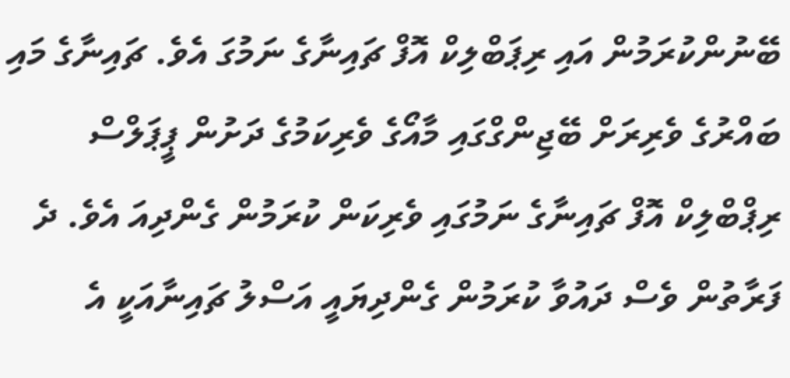ބޭނުންކުރަމުން އައި ރިޕަބްލިކް އޮފް ޗައިނާގެ ނަމުގަ އެވެ. ޗައިނާގެ މައި ބައްރުގެ ވެރިރަށް ބޭޖިންގްގައި މާއޯގެ ވެރިކަމުގެ ދަށުން ޕީޕަލްސް ރިޕްބްލިކް އޮފް ޗައިނާގެ ނަމުގައި ވެރިކަން ކުރަމުން ގެންދިއަ އެވެ. ދެ ފަރާތުން ވެސް ދައުވާ ކުރަމުން ގެންދިޔައީ އަސްލު ޗައިނާއަކީ އެ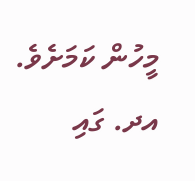މީހުން ކަމަށެވެ. އދ. ގައި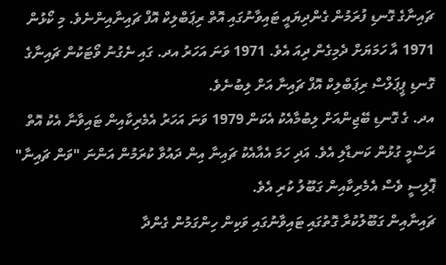ޗައިނާގެ ގޮނޑި ފުރަމުން ގެންދިޔައީ ޓައިވާނުގައި އޮތް ރިޕަބްލިކް އޮފް ޗައިނާއިންނެވެ. މި ކޯޅުން 1971 އާ ހަމަޔަށް ދެމިގެން ދިއަ އެވެ. 1971 ވަނަ އަހަރު އދ. ގައި ނެގުނު ވޯޓަކުން ޗައިނާގެ ގޮނޑި ޕީޕަލްސް ރިޕަބްލިކް އޮފް ޗައިނާ އަށް ލިބުނެވެ.
އދ. ގެ ގޮނޑި ބޭޖިންއަށް ލިބުމާއެކު އެކަން 1979 ވަނަ އަހަރު އެމެރިކާއިން ޓައިވާނާ އެކު އޮތް ރަސްމީ ގުޅުން ކަނޑާލި އެވެ. އަދި ހަމަ އެއާއެކު ޗައިނާ އިން ދައުވާ ކުރަމުން އަންނަ "ވަން ޗައިނާ" ޕޮލިސީ ވެސް އެމެރިކާއިން ގަބޫލު ކުރި އެވެ.
ޗައިނާއިން ގަބޫލުކުރާ ގޮތުގައި ޓައިވާނުގައި ވަކިން ހިންގަމުން ގެންދާ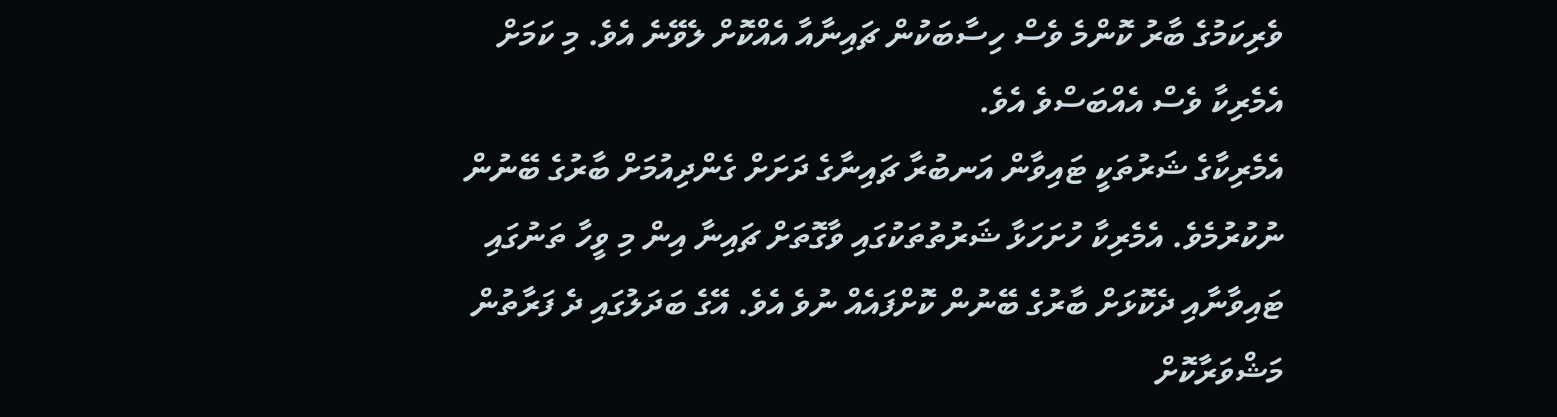ވެރިކަމުގެ ބާރު ކޮންމެ ވެސް ހިސާބަކުން ޗައިނާއާ އެއްކޮށް ލެވޭނެ އެވެ. މި ކަމަށް އެމެރިކާ ވެސް އެއްބަސްވެ އެވެ.
އެމެރިކާގެ ޝަރުތަކީ ޓައިވާން އަނބުރާ ޗައިނާގެ ދަށަށް ގެންދިއުމަށް ބާރުގެ ބޭނުން ނުކުރުމެވެ. އެމެރިކާ ހުށަހަޅާ ޝަރުތުތަކުގައި ވާގޮތަށް ޗައިނާ އިން މި ވީހާ ތަނުގައި ޓައިވާނާއި ދެކޮޅަށް ބާރުގެ ބޭނުން ކޮށްފައެއް ނުވެ އެވެ. އޭގެ ބަދަލުގައި ދެ ފަރާތުން މަޝްވަރާކޮށް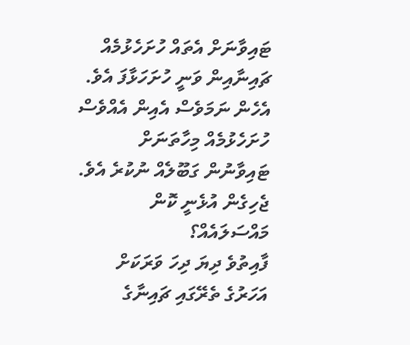ޓައިވާނަށް އެތައް ހުށަހެޅުމެއް ޗައިނާއިން ވަނީ ހުށަހަޅާފަ އެވެ. އެހެން ނަމަވެސް އެއިން އެއްވެސް ހުށަހެޅުމެއް މިހާތަނަށް ޓައިވާނުން ގަބޫލެއް ނުކުރެ އެވެ.
ޖެހިގެން އުޅެނީ ކޮން މައްސަލައެއް؟
ފާއިތުވެ ދިޔަ ދިހަ ވަރަކަށް އަހަރުގެ ތެރޭގައި ޗައިނާގެ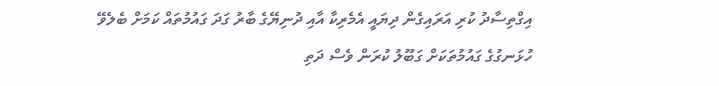އިގްތިސާދު ކުރި އަރައިގެން ދިޔައީ އެމެރިކާ އާއި ދުނިޔޭގެ ބާރު ގަދަ ގައުމުތައް ކަމަށް ބެލެވޭ ހުޅަނގުގެ ގައުމުތަކަށް ގަބޫލު ކުރަން ވެސް ދަތި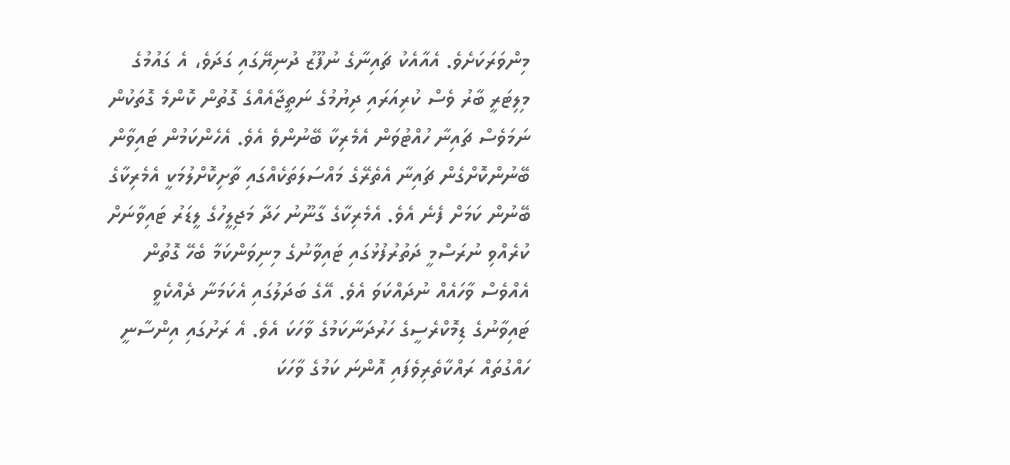މިންވަރަކަށެވެ. އެއާއެކު ޗައިނާގެ ނުފޫޒު ދުނިޔޭގައި ގަދަވެ، އެ ގައުމުގެ މިލިޓަރީ ބާރު ވެސް ކުރިއަރައި ދިޔުމުގެ ނަތީޖާއެއްގެ ގޮތުން ކޮންމެ ގޮތަކުން ނަމަވެސް ޗައިނާ ހުއްޓުވަން އެމެރިކާ ބޭނުންވެ އެވެ. އެހެންކަމުން ޓައިވާން ބޭނުންކޮށްގެން ޗައިނާ އެތެރޭގެ މައްސަލަތަކެއްގައި ތާށިކޮށްލުމަކީ އެމެރިކާގެ ބޭނުން ކަމަށް ފެނެ އެވެ. އެމެރިކާގެ ގާނޫނު ހަދާ މަޖިލީހުގެ ލީޑަރު ޓައިވާނަށް ކުރެއްވި ނުރަސްމީ ދަތުރުފުޅުގައި ޓައިވާނުގެ މިނިވަންކަމާ ބެހޭ ގޮތުން އެއްވެސް ވާހައެއް ނުދައްކަވަ އެވެ. އޭގެ ބަދަލުގައި އެކަމަނާ ދެއްކެވީ ޓައިވާނުގެ ޑިމޮކްރެސީގެ ހަރުދަނާކަމުގެ ވާހަކަ އެވެ. އެ ރަށުގައި އިންސާނީ ހައްގުތައް ރައްކާތެރިވެފައި އޮންނަ ކަމުގެ ވާހަކަ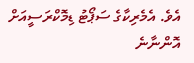އެވެ. އެމެރިކާގެ ސަޕޯޓު ޑިމޮކްރަސީއަށް އޮންނާނެ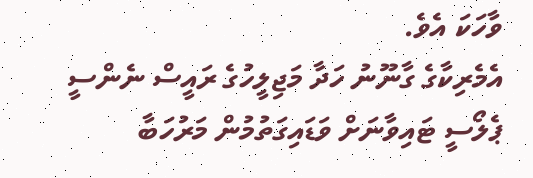ވާހަކަ އެވެ.
އެމެރިކާގެ ގާނޫނު ހަދާ މަޖިލީހުގެ ރައީސް ނެންސީ ޕެލޯސީ ޓައިވާނަށް ވަޑައިގަތުމުން މަރުހަބާ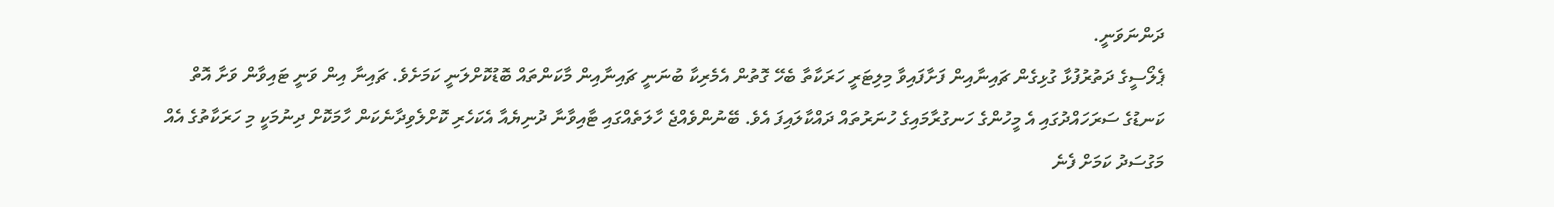ދަންނަވަނީ.
ޕެލޯސީގެ ދަތުރުފުޅާ ގުޅިގެން ޗައިނާއިން ފަށާފައިވާ މިލިޓަރީ ހަރަކާތާ ބެހޭ ގޮތުން އެމެރިކާ ބުނަނީ ޗައިނާއިން މާކަންތައް ބޮޑުކޮށްލަނީ ކަމަށެވެ. ޗައިނާ އިން ވަނީ ޓައިވާން ވަށާ އޮތް ކަނޑުގެ ސަރަހައްދުގައި އެ މީހުންގެ ހަނގުރާމައިގެ ހުނަރުތައް ދައްކާލައިފަ އެވެ. ބޭނުންވެއްޖެ ހާލަތެއްގައި ޓާއިވާނާ ދުނިޔެއާ އެކަހެރި ކޮށްލެވިދާނެކަން ހާމަކޮށް ދިނުމަކީ މި ހަރަކާތުގެ އެއް މަގުސަދު ކަމަށް ފެނެ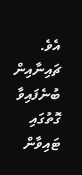އެވެ.
ޗައިނާއިން ބުނެފައިވާ ގޮތުގައި ޓައިވާން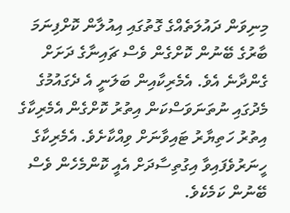މިނިވަން ދައުލަތެއްގެ ގޮތުގައި އިއުލާން ކޮށްފިނަމަ ބާރުގެ ބޭނުން ކޮށްގެން ވެސް ޗައިނާގެ ދަށަށް ގެންދާނެ އެވެ. އެމެރިކާއިން ބަލަނީ އެ ދެގައުމުގެ މެދުގައި ނުތަނަވަސްކަން އިތުރު ކޮށްގެން އެމެރިކާގެ އިތުރު ހަތިޔާރު ޓައިވާނަށް ވިއްކާށެވެ. އެމެރިކާގެ ހީނަރުވެފައިވާ އިގުތިސާދަށް އެއީ ކޮންމެހެން ވެސް ބޭނުން ކަމެކެވެ.